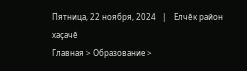Пятница, 22 ноября, 2024   |    Елчĕк район хаçачĕ
Главная > Образование >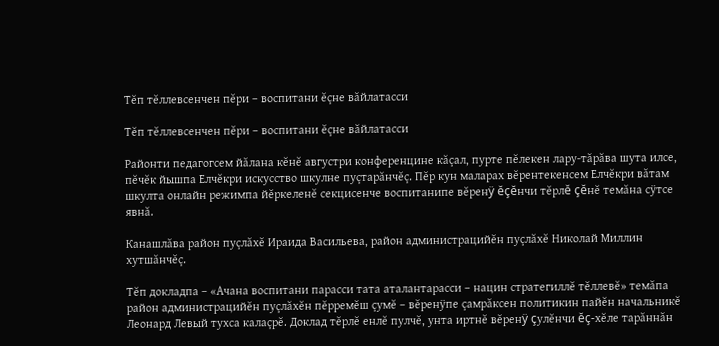Тĕп тĕллевсенчен пĕри – воспитани ĕçне вăйлатасси

Тĕп тĕллевсенчен пĕри – воспитани ĕçне вăйлатасси

Районти педагогсем йăлана кĕнĕ августри конференцине кăçал, пурте пĕлекен лару-тăрăва шута илсе, пĕчĕк йышпа Елчĕкри искусство шкулне пуçтарăнчĕç. Пĕр кун маларах вĕрентекенсем Елчĕкри вăтам шкулта онлайн режимпа йĕркеленĕ секцисенче воспитанипе вĕренÿ ĕçĕнчи тĕрлĕ çĕнĕ темăна сÿтсе явнă.

Канашлăва район пуçлăхĕ Ираида Васильева, район администрацийĕн пуçлăхĕ Николай Миллин хутшăнчĕç.

Тĕп докладпа – «Ачана воспитани парасси тата аталантарасси – нацин стратегиллĕ тĕллевĕ» темăпа район администрацийĕн пуçлăхĕн пĕрремĕш çумĕ – вĕренÿпе çамрăксен политикин пайĕн начальникĕ Леонард Левый тухса калаçрĕ. Доклад тĕрлĕ енлĕ пулчĕ, унта иртнĕ вĕренÿ çулĕнчи ĕç-хĕле тарăннăн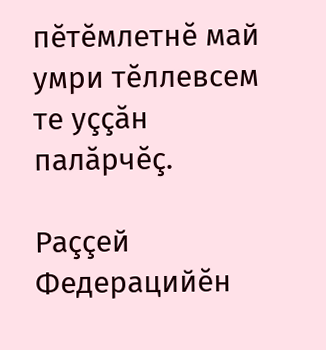пĕтĕмлетнĕ май умри тĕллевсем те уççăн палăрчĕç.

Раççей Федерацийĕн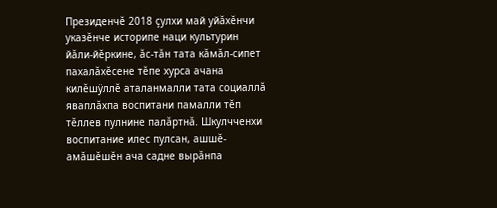Президенчĕ 2018 çулхи май уйăхĕнчи указĕнче историпе наци культурин йăли-йĕркине, ăс-тăн тата кăмăл-сипет пахалăхĕсене тĕпе хурса ачана килĕшÿллĕ аталанмалли тата социаллă яваплăхпа воспитани памалли тĕп тĕллев пулнине палăртнă. Шкулчченхи воспитание илес пулсан, ашшĕ-амăшĕшĕн ача садне вырăнпа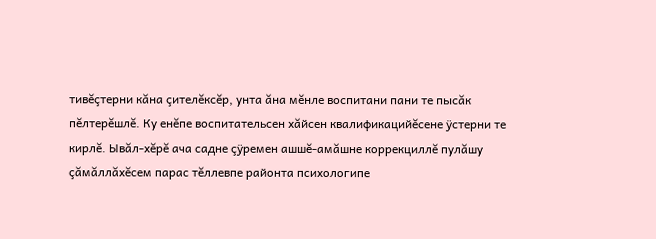тивĕçтерни кăна çителĕксĕр, унта ăна мĕнле воспитани пани те пысăк пĕлтерĕшлĕ. Ку енĕпе воспитательсен хăйсен квалификацийĕсене ÿстерни те кирлĕ. Ывăл-хĕрĕ ача садне çÿремен ашшĕ-амăшне коррекциллĕ пулăшу çăмăллăхĕсем парас тĕллевпе районта психологипе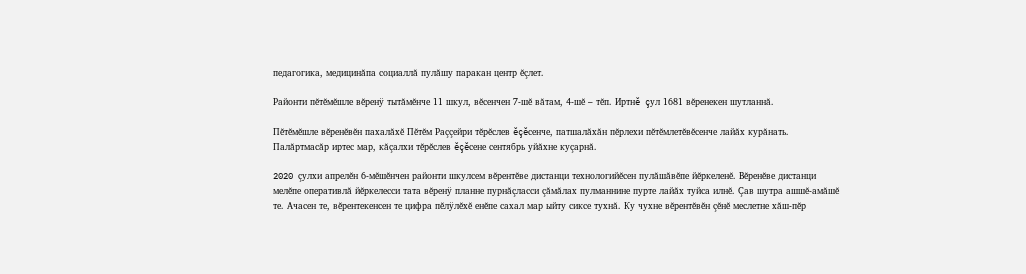педагогика, медицинăпа социаллă пулăшу паракан центр ĕçлет.

Районти пĕтĕмĕшле вĕренÿ тытăмĕнче 11 шкул, вĕсенчен 7-шĕ вăтам, 4-шĕ – тĕп. Иртнĕ çул 1681 вĕренекен шутланнă.

Пĕтĕмĕшле вĕренĕвĕн пахалăхĕ Пĕтĕм Раççейри тĕрĕслев ĕçĕсенче, патшалăхăн пĕрлехи пĕтĕмлетĕвĕсенче лайăх курăнать. Палăртмасăр иртес мар, кăçалхи тĕрĕслев ĕçĕсене сентябрь уйăхне куçарнă.

2020 çулхи апрелĕн 6-мĕшĕнчен районти шкулсем вĕрентĕве дистанци технологийĕсен пулăшăвĕпе йĕркеленĕ. Вĕренĕве дистанци мелĕпе оперативлă йĕркелесси тата вĕренÿ планне пурнăçласси çăмăлах пулманнине пурте лайăх туйса илнĕ. Çав шутра ашшĕ-амăшĕ те. Ачасен те, вĕрентекенсен те цифра пĕлÿлĕхĕ енĕпе сахал мар ыйту сиксе тухнă. Ку чухне вĕрентĕвĕн çĕнĕ меслетне хăш-пĕр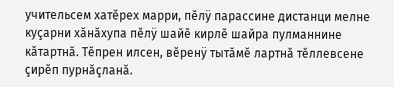учительсем хатĕрех марри, пĕлÿ парассине дистанци мелне куçарни хăнăхупа пĕлÿ шайĕ кирлĕ шайра пулманнине кăтартнă. Тĕпрен илсен, вĕренÿ тытăмĕ лартнă тĕллевсене çирĕп пурнăçланă.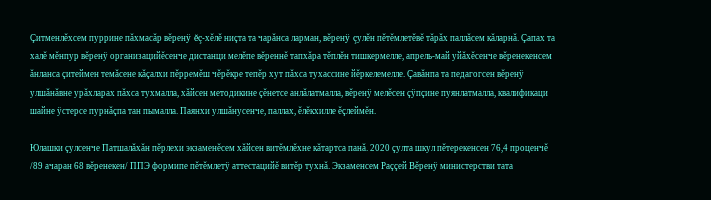Çитменлĕхсем пуррине пăхмасăр вĕренÿ ĕç-хĕлĕ ниçта та чарăнса ларман, вĕренÿ çулĕн пĕтĕмлетĕвĕ тăрăх паллăсем кăларнă. Çапах та халĕ мĕнпур вĕренÿ организацийĕсенче дистанци мелĕпе вĕреннĕ тапхăра тĕплĕн тишкермелле, апрель-май уйăхĕсенче вĕренекенсем ăнланса çитеймен темăсене кăçалхи пĕрремĕш чĕрĕкре тепĕр хут пăхса тухассине йĕркелемелле. Çавăнпа та педагогсен вĕренÿ улшăнăвне урăхларах пăхса тухмалла, хăйсен методикине çĕнетсе анлăлатмалла, вĕренÿ мелĕсен çÿпçине пуянлатмалла, квалификаци шайне ÿстерсе пурнăçпа тан пымалла. Паянхи улшăнусенче, паллах, ĕлĕкхилле ĕçлеймĕн.

Юлашки çулсенче Патшалăхăн пĕрлехи экзаменĕсем хăйсен витĕмлĕхне кăтартса панă. 2020 çулта шкул пĕтерекенсен 76,4 проценчĕ /89 ачаран 68 вĕренекен/ ППЭ формипе пĕтĕмлетÿ аттестацийĕ витĕр тухнă. Экзаменсем Раççей Вĕренÿ министерстви тата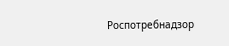Роспотребнадзор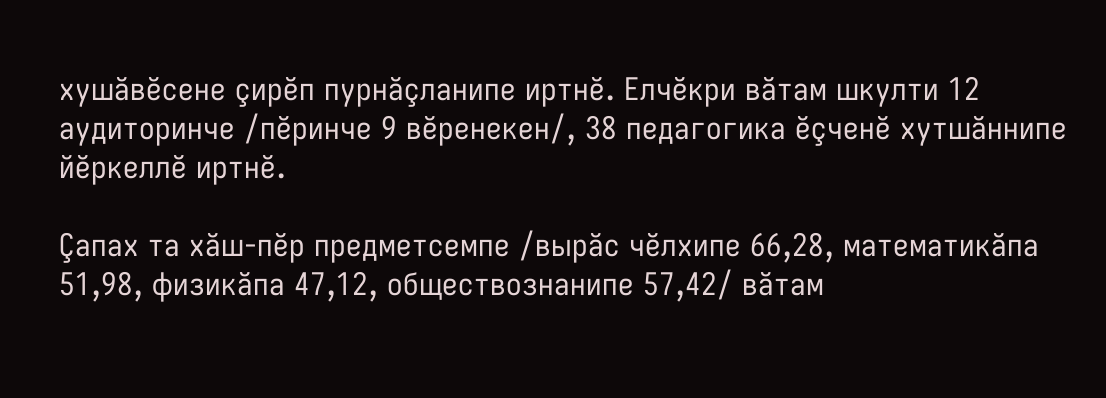хушăвĕсене çирĕп пурнăçланипе иртнĕ. Елчĕкри вăтам шкулти 12 аудиторинче /пĕринче 9 вĕренекен/, 38 педагогика ĕçченĕ хутшăннипе йĕркеллĕ иртнĕ.

Çапах та хăш-пĕр предметсемпе /вырăс чĕлхипе 66,28, математикăпа 51,98, физикăпа 47,12, обществознанипе 57,42/ вăтам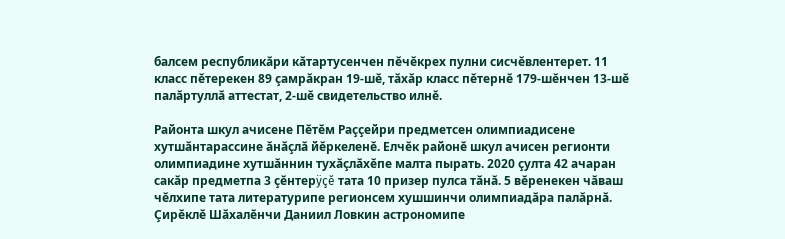балсем республикăри кăтартусенчен пĕчĕкрех пулни сисчĕвлентерет. 11 класс пĕтерекен 89 çамрăкран 19-шĕ, тăхăр класс пĕтернĕ 179-шĕнчен 13-шĕ палăртуллă аттестат, 2-шĕ свидетельство илнĕ.

Районта шкул ачисене Пĕтĕм Раççейри предметсен олимпиадисене хутшăнтарассине ăнăçлă йĕркеленĕ. Елчĕк районĕ шкул ачисен регионти олимпиадине хутшăннин тухăçлăхĕпе малта пырать. 2020 çулта 42 ачаран сакăр предметпа 3 çĕнтерÿçĕ тата 10 призер пулса тăнă. 5 вĕренекен чăваш чĕлхипе тата литературипе регионсем хушшинчи олимпиадăра палăрнă. Çирĕклĕ Шăхалĕнчи Даниил Ловкин астрономипе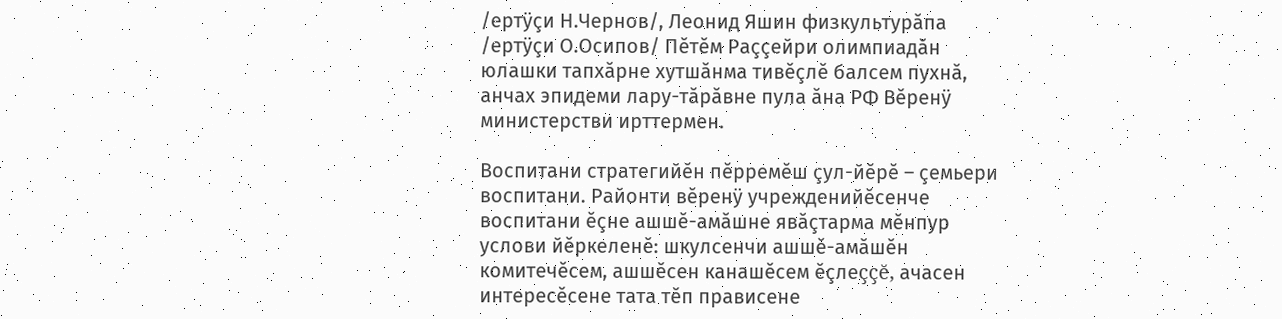/ертÿçи Н.Чернов/, Леонид Яшин физкультурăпа /ертÿçи О.Осипов/ Пĕтĕм Раççейри олимпиадăн юлашки тапхăрне хутшăнма тивĕçлĕ балсем пухнă, анчах эпидеми лару-тăрăвне пула ăна РФ Вĕренÿ министерстви ирттермен.

Воспитани стратегийĕн пĕрремĕш çул-йĕрĕ – çемьери воспитани. Районти вĕренÿ учрежденийĕсенче воспитани ĕçне ашшĕ-амăшне явăçтарма мĕнпур услови йĕркеленĕ: шкулсенчи ашшĕ-амăшĕн комитечĕсем, ашшĕсен канашĕсем ĕçлеççĕ, ачасен интересĕсене тата тĕп прависене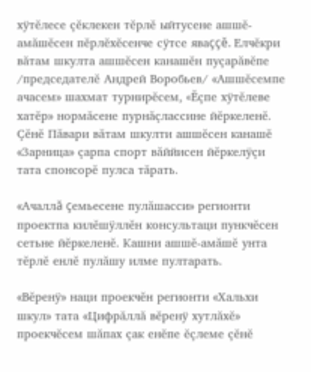хÿтĕлесе çĕклекен тĕрлĕ ыйтусене ашшĕ-амăшĕсен пĕрлĕхĕсенче сÿтсе яваççĕ. Елчĕкри вăтам шкулта ашшĕсен канашĕн пуçарăвĕпе /председателĕ Андрей Воробьев/ «Ашшĕсемпе ачасем» шахмат турнирĕсем, «Ĕçпе хÿтĕлеве хатĕр» нормăсене пурнăçлассине йĕркеленĕ. Çĕнĕ Пăвари вăтам шкулти ашшĕсен канашĕ «Зарница» çарпа спорт вăййисен йĕркелÿçи тата спонсорĕ пулса тăрать.

«Ачаллă çемьесене пулăшасси» регионти проектпа килĕшÿллĕн консультаци пункчĕсен сетьне йĕркеленĕ. Кашни ашшĕ-амăшĕ унта тĕрлĕ енлĕ пулăшу илме пултарать.

«Вĕренÿ» наци проекчĕн регионти «Хальхи шкул» тата «Цифрăллă вĕренÿ хутлăхĕ» проекчĕсем шăпах çак енĕпе ĕçлеме çĕнĕ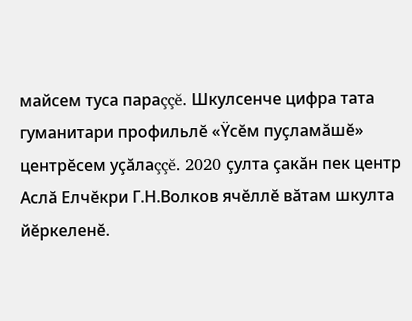майсем туса параççĕ. Шкулсенче цифра тата гуманитари профильлĕ «Ÿсĕм пуçламăшĕ» центрĕсем уçăлаççĕ. 2020 çулта çакăн пек центр Аслă Елчĕкри Г.Н.Волков ячĕллĕ вăтам шкулта йĕркеленĕ.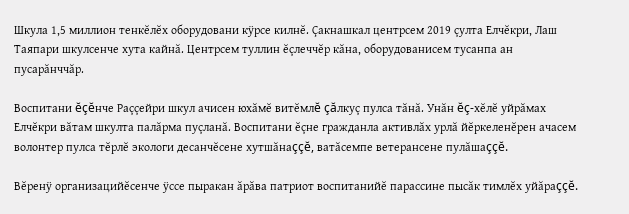Шкула 1,5 миллион тенкĕлĕх оборудовани кÿрсе килнĕ. Çакнашкал центрсем 2019 çулта Елчĕкри, Лаш Таяпари шкулсенче хута кайнă. Центрсем туллин ĕçлеччĕр кăна, оборудованисем тусанпа ан пусарăнччăр.

Воспитани ĕçĕнче Раççейри шкул ачисен юхăмĕ витĕмлĕ çăлкуç пулса тăнă. Унăн ĕç-хĕлĕ уйрăмах Елчĕкри вăтам шкулта палăрма пуçланă. Воспитани ĕçне гражданла активлăх урлă йĕркеленĕрен ачасем волонтер пулса тĕрлĕ экологи десанчĕсене хутшăнаççĕ, ватăсемпе ветерансене пулăшаççĕ.

Вĕренÿ организацийĕсенче ÿссе пыракан ăрăва патриот воспитанийĕ парассине пысăк тимлĕх уйăраççĕ.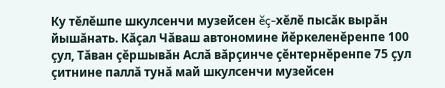Ку тĕлĕшпе шкулсенчи музейсен ĕç-хĕлĕ пысăк вырăн йышăнать. Кăçал Чăваш автономине йĕркеленĕренпе 100 çул, Тăван çĕршывăн Аслă вăрçинче çĕнтернĕренпе 75 çул çитнине паллă тунă май шкулсенчи музейсен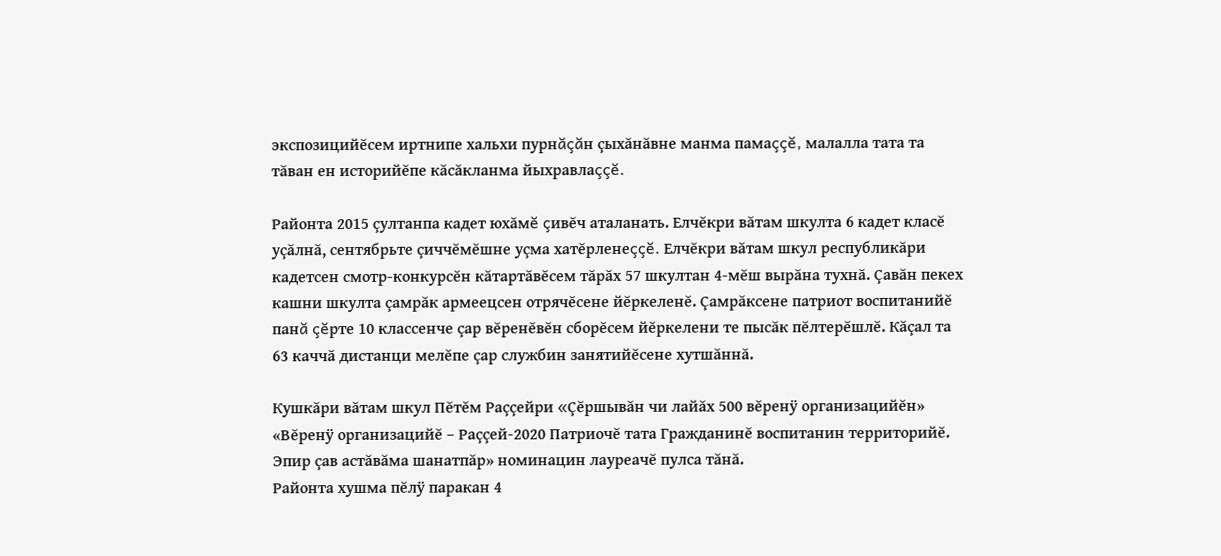экспозицийĕсем иртнипе хальхи пурнăçăн çыхăнăвне манма памаççĕ, малалла тата та тăван ен историйĕпе кăсăкланма йыхравлаççĕ.

Районта 2015 çултанпа кадет юхăмĕ çивĕч аталанать. Елчĕкри вăтам шкулта 6 кадет класĕ уçăлнă, сентябрьте çиччĕмĕшне уçма хатĕрленеççĕ. Елчĕкри вăтам шкул республикăри кадетсен смотр-конкурсĕн кăтартăвĕсем тăрăх 57 шкултан 4-мĕш вырăна тухнă. Çавăн пекех кашни шкулта çамрăк армеецсен отрячĕсене йĕркеленĕ. Çамрăксене патриот воспитанийĕ панă çĕрте 10 классенче çар вĕренĕвĕн сборĕсем йĕркелени те пысăк пĕлтерĕшлĕ. Кăçал та 63 каччă дистанци мелĕпе çар службин занятийĕсене хутшăннă.

Кушкăри вăтам шкул Пĕтĕм Раççейри «Çĕршывăн чи лайăх 500 вĕренÿ организацийĕн» «Вĕренÿ организацийĕ – Раççей-2020 Патриочĕ тата Гражданинĕ воспитанин территорийĕ. Эпир çав астăвăма шанатпăр» номинацин лауреачĕ пулса тăнă.
Районта хушма пĕлÿ паракан 4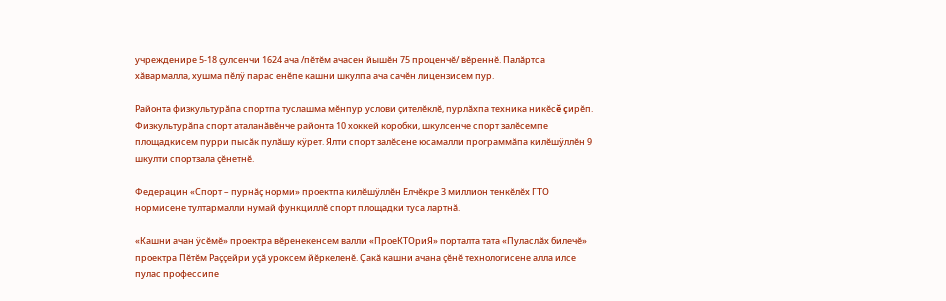учрежденире 5-18 çулсенчи 1624 ача /пĕтĕм ачасен йышĕн 75 проценчĕ/ вĕреннĕ. Палăртса хăвармалла, хушма пĕлÿ парас енĕпе кашни шкулпа ача сачĕн лицензисем пур.

Районта физкультурăпа спортпа туслашма мĕнпур услови çителĕклĕ, пурлăхпа техника никĕсĕ çирĕп. Физкультурăпа спорт аталанăвĕнче районта 10 хоккей коробки, шкулсенче спорт залĕсемпе площадкисем пурри пысăк пулăшу кÿрет. Ялти спорт залĕсене юсамалли программăпа килĕшÿллĕн 9 шкулти спортзала çĕнетнĕ.

Федерацин «Спорт – пурнăç норми» проектпа килĕшÿллĕн Елчĕкре 3 миллион тенкĕлĕх ГТО нормисене тултармалли нумай функциллĕ спорт площадки туса лартнă.

«Кашни ачан ÿсĕмĕ» проектра вĕренекенсем валли «ПроеКТОриЯ» порталта тата «Пуласлăх билечĕ» проектра Пĕтĕм Раççейри уçă уроксем йĕркеленĕ. Çакă кашни ачана çĕнĕ технологисене алла илсе пулас профессипе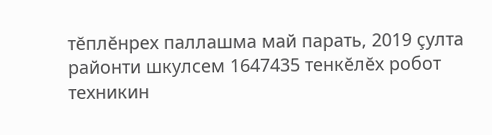тĕплĕнрех паллашма май парать, 2019 çулта районти шкулсем 1647435 тенкĕлĕх робот техникин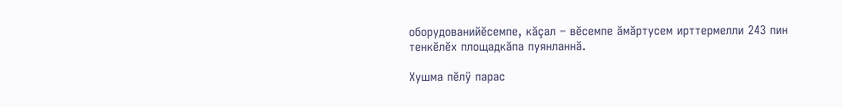оборудованийĕсемпе, кăçал – вĕсемпе ăмăртусем ирттермелли 243 пин тенкĕлĕх площадкăпа пуянланнă.

Хушма пĕлÿ парас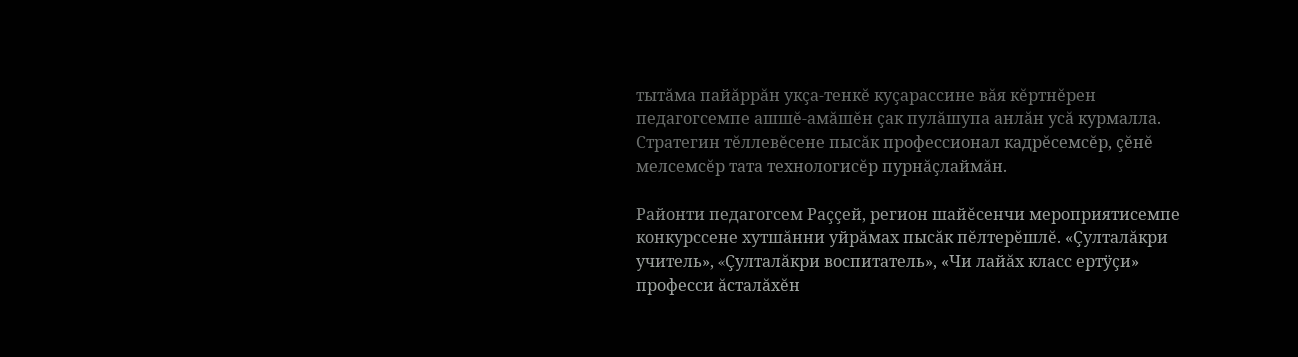тытăма пайăррăн укçа-тенкĕ куçарассине вăя кĕртнĕрен педагогсемпе ашшĕ-амăшĕн çак пулăшупа анлăн усă курмалла. Стратегин тĕллевĕсене пысăк профессионал кадрĕсемсĕр, çĕнĕ мелсемсĕр тата технологисĕр пурнăçлаймăн.

Районти педагогсем Раççей, регион шайĕсенчи мероприятисемпе конкурссене хутшăнни уйрăмах пысăк пĕлтерĕшлĕ. «Çулталăкри учитель», «Çулталăкри воспитатель», «Чи лайăх класс ертÿçи» професси ăсталăхĕн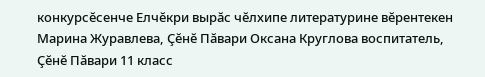конкурсĕсенче Елчĕкри вырăс чĕлхипе литературине вĕрентекен Марина Журавлева, Çĕнĕ Пăвари Оксана Круглова воспитатель, Çĕнĕ Пăвари 11 класс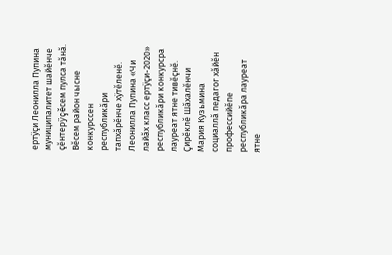ертÿçи Леонилла Пупина муниципалитет шайĕнче çĕнтерÿçĕсем пулса тăнă. Вĕсем район чысне конкурссен республикăри тапхăрĕнче хÿтĕленĕ. Леонилла Пупина «Чи лайăх класс ертÿçи-2020» республикăри конкурсра лауреат ятне тивĕçнĕ. Çирĕклĕ Шăхалĕнчи Мария Кузьмина социаллă педагог хăйĕн профессийĕпе республикăра лауреат ятне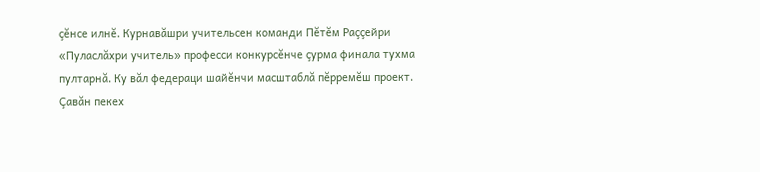çĕнсе илнĕ. Курнавăшри учительсен команди Пĕтĕм Раççейри «Пуласлăхри учитель» професси конкурсĕнче çурма финала тухма пултарнă. Ку вăл федераци шайĕнчи масштаблă пĕрремĕш проект. Çавăн пекех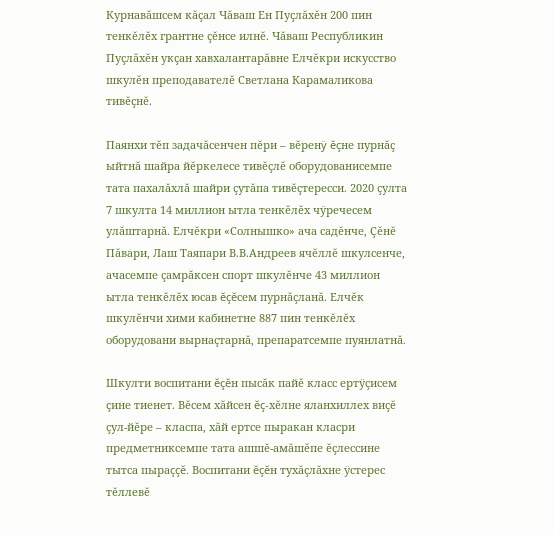Курнавăшсем кăçал Чăваш Ен Пуçлăхĕн 200 пин тенкĕлĕх грантне çĕнсе илнĕ. Чăваш Республикин Пуçлăхĕн укçан хавхалантарăвне Елчĕкри искусство шкулĕн преподавателĕ Светлана Карамаликова тивĕçнĕ.

Паянхи тĕп задачăсенчен пĕри – вĕренÿ ĕçне пурнăç ыйтнă шайра йĕркелесе тивĕçлĕ оборудованисемпе тата пахалăхлă шайри çутăпа тивĕçтересси. 2020 çулта 7 шкулта 14 миллион ытла тенкĕлĕх чÿречесем улăштарнă. Елчĕкри «Солнышко» ача садĕнче, Çĕнĕ Пăвари, Лаш Таяпари В.В.Андреев ячĕллĕ шкулсенче, ачасемпе çамрăксен спорт шкулĕнче 43 миллион ытла тенкĕлĕх юсав ĕçĕсем пурнăçланă. Елчĕк шкулĕнчи хими кабинетне 887 пин тенкĕлĕх оборудовани вырнаçтарнă, препаратсемпе пуянлатнă.

Шкулти воспитани ĕçĕн пысăк пайĕ класс ертÿçисем çине тиенет. Вĕсем хăйсен ĕç-хĕлне яланхиллех виçĕ çул-йĕре – класпа, хăй ертсе пыракан класри предметниксемпе тата ашшĕ-амăшĕпе ĕçлессине тытса пыраççĕ. Воспитани ĕçĕн тухăçлăхне ÿстерес тĕллевĕ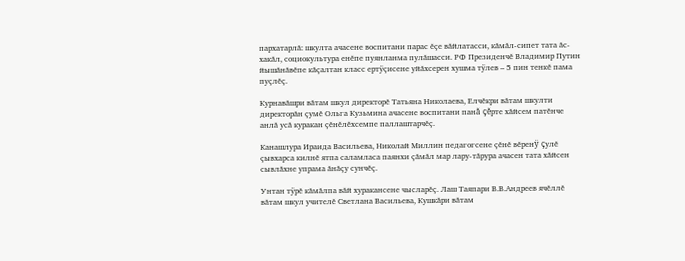пархатарлă: шкулта ачасене воспитани парас ĕçе вăйлатасси, кăмăл-сипет тата ăс-хакăл, социокультура енĕпе пуянланма пулăшасси. РФ Президенчĕ Владимир Путин йышăнăвĕпе кăçалтан класс ертÿçисене уйăхсерен хушма тÿлев – 5 пин тенкĕ пама пуçлĕç.

Курнавăшри вăтам шкул директорĕ Татьяна Николаева, Елчĕкри вăтам шкулти директорăн çумĕ Ольга Кузьмина ачасене воспитани панă çĕрте хăйсем патĕнче анлă усă куракан çĕнĕлĕхсемпе паллаштарчĕç.

Канашлура Ираида Васильева, Николай Миллин педагогсене çĕнĕ вĕренÿ çулĕ çывхарса килнĕ ятпа саламласа паянхи çăмăл мар лару-тăрура ачасен тата хăйсен сывлăхне упрама ăнăçу сунчĕç.

Унтан тÿрĕ кăмăлпа вăй хуракансене чысларĕç. Лаш Таяпари В.В.Андреев ячĕллĕ вăтам шкул учителĕ Светлана Васильева, Кушкăри вăтам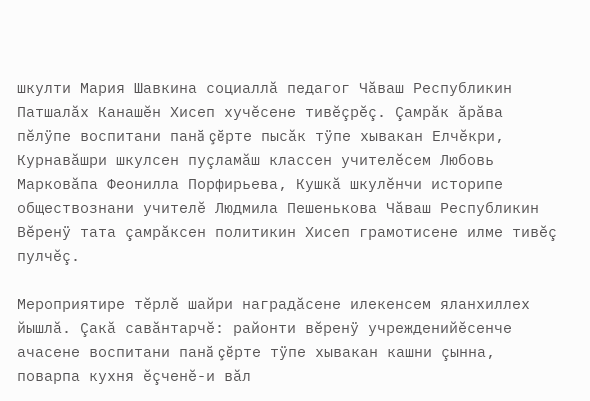шкулти Мария Шавкина социаллă педагог Чăваш Республикин Патшалăх Канашĕн Хисеп хучĕсене тивĕçрĕç. Çамрăк ăрăва пĕлÿпе воспитани панă çĕрте пысăк тÿпе хывакан Елчĕкри, Курнавăшри шкулсен пуçламăш классен учителĕсем Любовь Марковăпа Феонилла Порфирьева, Кушкă шкулĕнчи историпе обществознани учителĕ Людмила Пешенькова Чăваш Республикин Вĕренÿ тата çамрăксен политикин Хисеп грамотисене илме тивĕç пулчĕç.

Мероприятире тĕрлĕ шайри наградăсене илекенсем яланхиллех йышлă. Çакă савăнтарчĕ: районти вĕренÿ учрежденийĕсенче ачасене воспитани панă çĕрте тÿпе хывакан кашни çынна, поварпа кухня ĕçченĕ-и вăл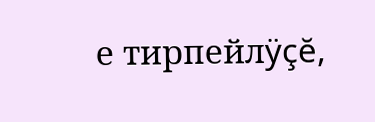е тирпейлÿçĕ,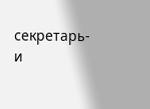секретарь-и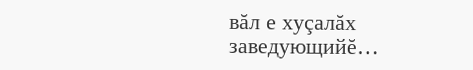вăл е хуçалăх заведующийĕ…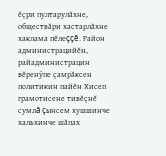ĕçри пултарулăхне, обществăри хастарлăхне хаклама пĕлеççĕ. Район администрацийĕн, райадминистрацин вĕренÿпе çамрăксен политикин пайĕн Хисеп грамотисене тивĕçнĕ сумлă çынсем хушшинче хальхинче шăпах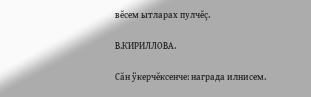вĕсем ытларах пулчĕç.

В.КИРИЛЛОВА.

Сăн ÿкерчĕксенче: награда илнисем.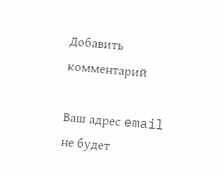Добавить комментарий

Ваш адрес email не будет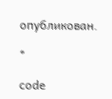опубликован.

*

code